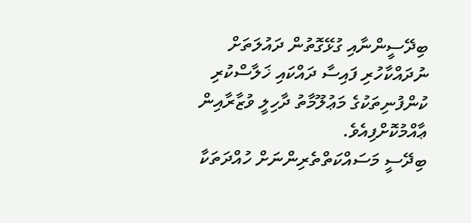ބިދޭސީންނާއި ގުޅޭގޮތުން ދައުލަތަށް ނުދައްކާހުރި ފައިސާ ދައްކައި ޚަލާސްކުރި ކުންފުނިތަކުގެ މަޢުލޫމާތު ދާހިލީ ވުޒާރާއިން ޢާއްމުކޮށްފިއެވެ.
ބިދޭސީ މަސައްކަތްތެރިންނަށް ހުއްދަތަކާ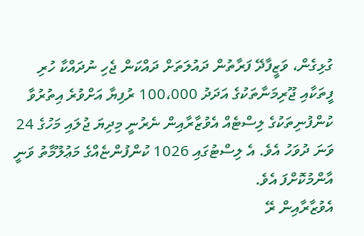ގުޅިގެން، ވަޒީފާދޭ ފަރާތުން ދައުލަތަށް ދައްކަން ޖެހި ނުދައްކާ ހުރި ފީތަކާއި ޖޫރިމަނާތަކުގެ އަދަދު 100،000 ރުފިޔާ އަށްވުރެ އިތުރުވާ ކުންފުނިތަކުގެ ލިސްޓެއް އެވުޒާރާއިން ނެރުނީ މިދިޔަ ޖުލައި މަހުގެ 24 ވަނަ ދުވަހު އެވެ. އެ ލިސްޓުގައި 1026 ކުންފުންޏެއްގެ މަޢުލޫމާތު ވަނީ އާންމުކޮށްފަ އެވެ.
އެވުޒާރާއިން ރޭ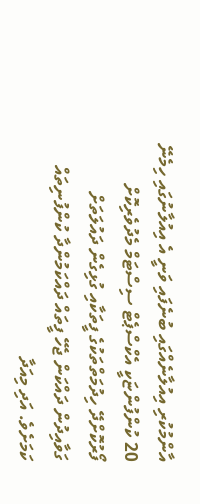އާންމުކުރި އިއުލާނެއްގައި ބުނެފައި ވަނީ އެ އިއުލާނުގައި ހިމެނޭ 20 ކުންފުންޏަކީ އެކްސްޕެޓް ސިސްޓަމް މެދުވެރިކޮށް ފޯރުކޮށްދޭ ހިދުމަތްތަކުގެ ފީތަކާއި ގުޅިގެން ދައުލަތަށް ގަވާއިދުން ދައްކަން ޖެހޭ ފީތައް ދައްކަމުންދާ ކުންފުނިތައް ކަމަށެވެ. އަދި މިއަދާ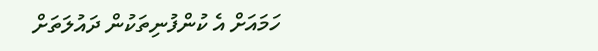ހަމައަށް އެ ކުންފުނިތަކުން ދައުލަތަށް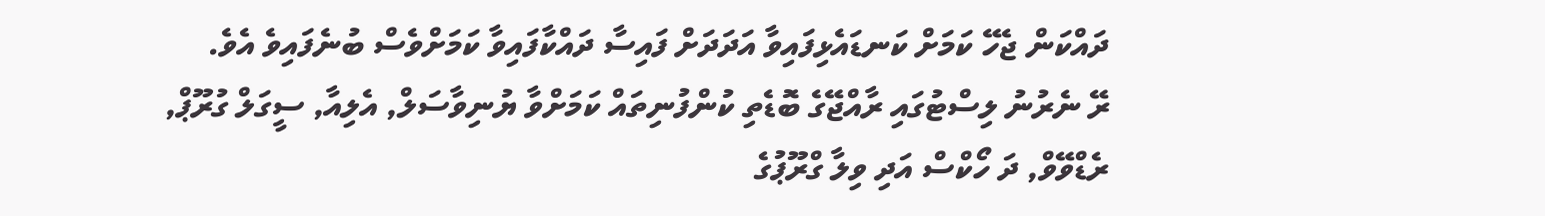ދައްކަން ޖެހޭ ކަމަށް ކަނޑައެޅިފައިވާ އަދަދަށް ފައިސާ ދައްކާފައިވާ ކަމަށްވެސް ބުނެފައިވެ އެވެ.
ރޭ ނެރުނު ލިސްޓުގައި ރާއްޖޭގެ ބޮޑެތި ކުންފުނިތައް ކަމަށްވާ ޔުނިވާސަލް, އެލިއާ, ސީގަލް ގުރޫޕް, ރެޑްވޭވް, ދަ ހޯކްސް އަދި ވިލާ ގްރޫޕުގެ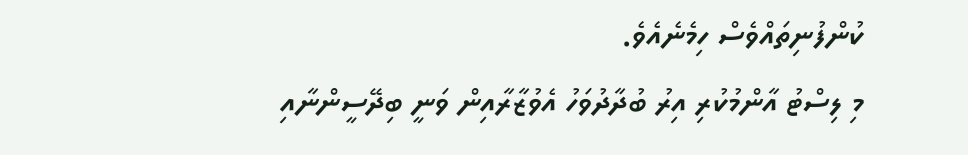ކުންފުނިތައްވެސް ހިމެނެއެވެ.
މި ލިސްޓު އާންމުކުރި އިރު ބުދާދުވަހު އެވުޒާރާއިން ވަނީ ބިދޭސީންނާއި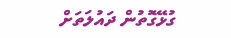ގުޅޭގޮތުން ދައުލަތަށް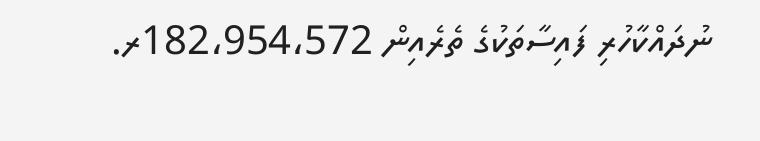ނުދައްކާހުރި ފައިސާތަކުގެ ތެރެއިން 182،954،572ރ.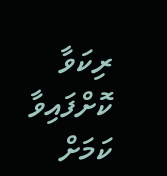ރިކަވާ ކޮށްފައިވާ ކަމަށް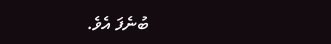ބުނެފަ އެވެ.